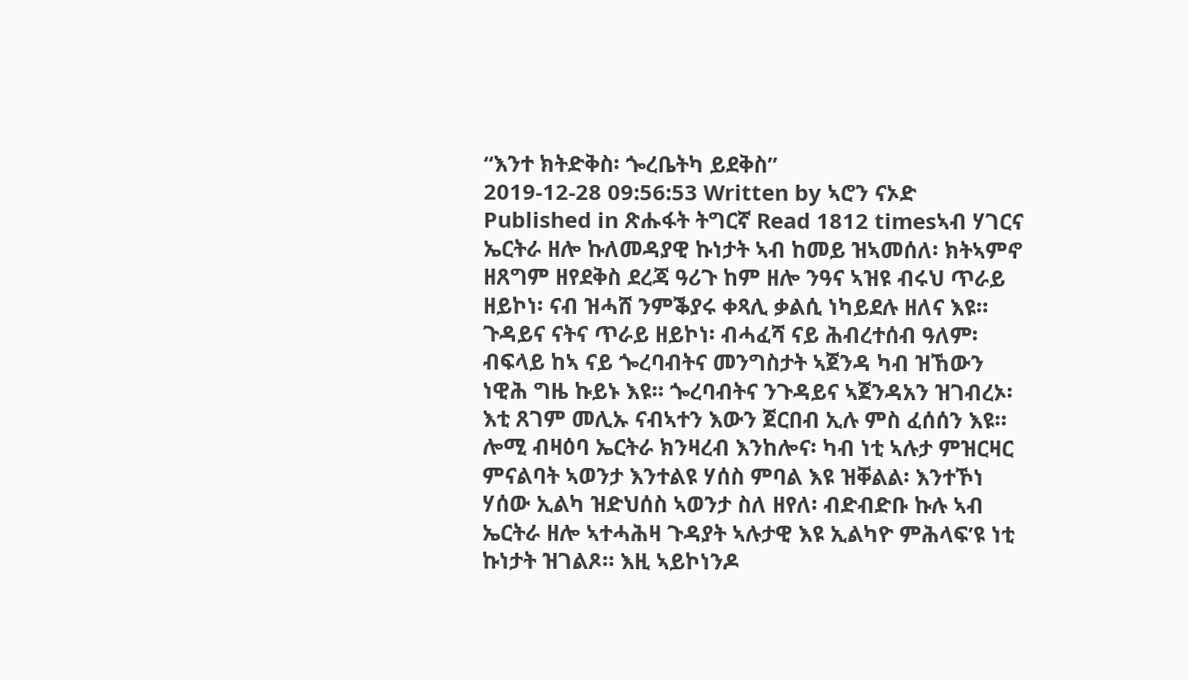“እንተ ክትድቅስ፡ ጐረቤትካ ይደቅስ”
2019-12-28 09:56:53 Written by ኣሮን ናኦድ Published in ጽሑፋት ትግርኛ Read 1812 timesኣብ ሃገርና ኤርትራ ዘሎ ኩለመዳያዊ ኩነታት ኣብ ከመይ ዝኣመሰለ፡ ክትኣምኖ ዘጸግም ዘየደቅስ ደረጃ ዓሪጉ ከም ዘሎ ንዓና ኣዝዩ ብሩህ ጥራይ ዘይኮነ፡ ናብ ዝሓሸ ንምቕያሩ ቀጻሊ ቃልሲ ነካይደሉ ዘለና እዩ። ጉዳይና ናትና ጥራይ ዘይኮነ፡ ብሓፈሻ ናይ ሕብረተሰብ ዓለም፡ ብፍላይ ከኣ ናይ ጐረባብትና መንግስታት ኣጀንዳ ካብ ዝኸውን ነዊሕ ግዜ ኩይኑ እዩ። ጐረባብትና ንጉዳይና ኣጀንዳአን ዝገብረኦ፡ እቲ ጸገም መሊኡ ናብኣተን እውን ጀርበብ ኢሉ ምስ ፈሰሰን እዩ።
ሎሚ ብዛዕባ ኤርትራ ክንዛረብ እንከሎና፡ ካብ ነቲ ኣሉታ ምዝርዛር ምናልባት ኣወንታ እንተልዩ ሃሰስ ምባል እዩ ዝቐልል፡ እንተኾነ ሃሰው ኢልካ ዝድህሰስ ኣወንታ ስለ ዘየለ፡ ብድብድቡ ኩሉ ኣብ ኤርትራ ዘሎ ኣተሓሕዛ ጉዳያት ኣሉታዊ እዩ ኢልካዮ ምሕላፍ’ዩ ነቲ ኩነታት ዝገልጾ። እዚ ኣይኮነንዶ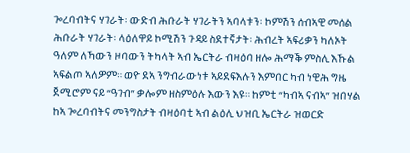ጐረባብትና ሃገራት፡ ውድብ ሕቡራት ሃገራትን ኣባላቱን፡ ኮምሽን ሰብኣዊ መሰል ሕቡራት ሃገራት፡ ላዕለዋይ ኮሚሽን ጉዳይ ስደተኛታት፡ ሕብረት ኣፍሪቃን ካለኦት ዓለም ለኻውን ዞባውን ትካላት ኣብ ኤርትራ ብዛዕባ ዘሎ ሕማቕ ምስሊ እኹል ኣፍልጦ ኣለዎም። ወዮ ደኣ ንግብራውነቱ ኣይደፍእሉን እምበር ካብ ነዊሕ ግዜ ጀሚሮም ናይ “ዓገብ” ቃሎም ዘስምዕሉ እውን እዩ። ከምቲ “ካብኣ ናብኣ” ዝበሃል ከኣ ጐረባብትና መንግስታት ብዛዕባቲ ኣብ ልዕሊ ህዝቢ ኤርትራ ዝወርድ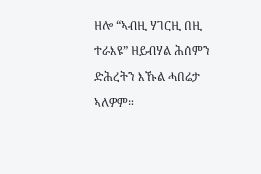ዘሎ “ኣብዚ ሃገርዚ በዚ ተራእዩ” ዘይብሃል ሕሰምን ድሕረትን እኹል ሓበሬታ ኣለዎም።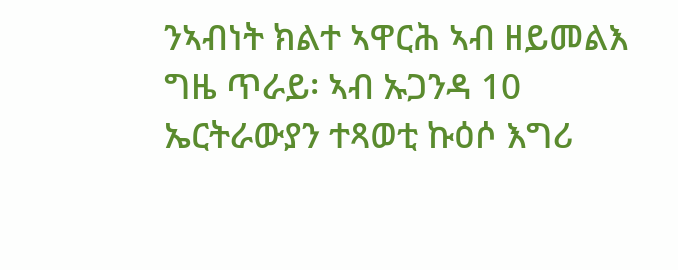ንኣብነት ክልተ ኣዋርሕ ኣብ ዘይመልእ ግዜ ጥራይ፡ ኣብ ኡጋንዳ 10 ኤርትራውያን ተጻወቲ ኩዕሶ እግሪ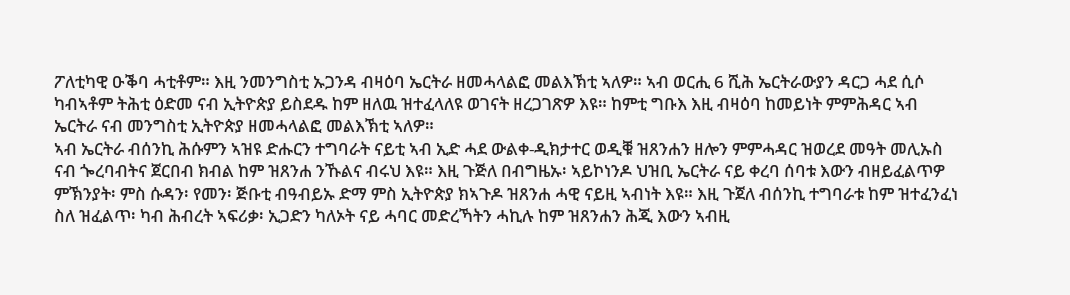ፖለቲካዊ ዑቕባ ሓቲቶም። እዚ ንመንግስቲ ኡጋንዳ ብዛዕባ ኤርትራ ዘመሓላልፎ መልእኽቲ ኣለዎ። ኣብ ወርሒ 6 ሺሕ ኤርትራውያን ዳርጋ ሓደ ሲሶ ካብኣቶም ትሕቲ ዕድመ ናብ ኢትዮጵያ ይስደዱ ከም ዘለዉ ዝተፈላለዩ ወገናት ዘረጋገጽዎ እዩ። ከምቲ ግቡእ እዚ ብዛዕባ ከመይነት ምምሕዳር ኣብ ኤርትራ ናብ መንግስቲ ኢትዮጵያ ዘመሓላልፎ መልእኽቲ ኣለዎ።
ኣብ ኤርትራ ብሰንኪ ሕሱምን ኣዝዩ ድሑርን ተግባራት ናይቲ ኣብ ኢድ ሓደ ውልቀ-ዲክታተር ወዲቑ ዝጸንሐን ዘሎን ምምሓዳር ዝወረደ መዓት መሊኡስ ናብ ጐረባብትና ጀርበብ ክብል ከም ዝጸንሐ ንኹልና ብሩህ እዩ። እዚ ጉጅለ በብግዜኡ፡ ኣይኮነንዶ ህዝቢ ኤርትራ ናይ ቀረባ ሰባቱ እውን ብዘይፈልጥዎ ምኽንያት፡ ምስ ሱዳን፡ የመን፡ ጅቡቲ ብዓብይኡ ድማ ምስ ኢትዮጵያ ክኣጉዶ ዝጸንሐ ሓዊ ናይዚ ኣብነት እዩ። እዚ ጉጀለ ብሰንኪ ተግባራቱ ከም ዝተፈንፈነ ስለ ዝፈልጥ፡ ካብ ሕብረት ኣፍሪቃ፡ ኢጋድን ካለኦት ናይ ሓባር መድረኻትን ሓኪሉ ከም ዝጸንሐን ሕጂ እውን ኣብዚ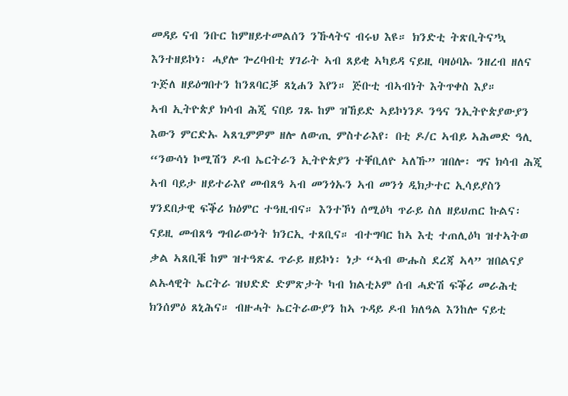መዳይ ናብ ንቡር ከምዘይተመልሰን ንኹላትና ብሩህ እዩ። ክንድቲ ትጽቢትና’ኳ እንተዘይኮነ፡ ሓያሎ ጐረባብቲ ሃገራት ኣብ ጸይቂ ኣካይዳ ናይዚ ባዛዕባኡ ንዘረብ ዘለና ጉጅለ ዘይዕግበተን ከንጸባርቓ ጸኒሐን እየን። ጅቡቲ ብኣብነት እትጥቀስ እያ።
ኣብ ኢትዮጵያ ክሳብ ሕጂ ናበይ ገጹ ከም ዝኸይድ ኣይኮነንዶ ንዓና ንኢትዮጵያውያን እውን ምርድኡ ኣጸጊምዎም ዘሎ ለውጢ ምስተራእየ፡ በቲ ዶ/ር ኣብይ ኣሕመድ ዓሊ “ንውሳነ ኮሚሽን ዶብ ኤርትራን ኢትዮጵያን ተቐቢለዮ ኣለኹ” ዝበሎ፡ ግና ክሳብ ሕጂ ኣብ ባይታ ዘይተራእየ መብጸዓ ኣብ መንጎኡን ኣብ መንጎ ዲክታተር ኢሳይያስን ሃንደበታዊ ፍቕሪ ክዕምር ተዓዚብና። እንተኾነ ሰሚዕካ ጥራይ ስለ ዘይህጠር ኩልና፡ ናይዚ መብጸዓ ግብራውነት ክንርኢ ተጸቢና። ብተግባር ከኣ እቲ ተጠሊዕካ ዝተኣትወ ቃል ኣጸቢቑ ከም ዝተዓጽፈ ጥራይ ዘይኮነ፡ ነታ “ኣብ ውሑስ ደረጃ ኣላ” ዝበልናያ ልኡላዊት ኤርትራ ዝህድድ ድምጽታት ካብ ክልቲኦም ሰብ ሓድሽ ፍቕሪ መራሕቲ ክንሰምዕ ጸኒሕና። ብዙሓት ኤርትራውያን ከኣ ጉዳይ ዶብ ክለዓል እንከሎ ናይቲ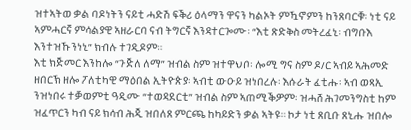ዝተኣትወ ቃል ባዶነትን ናይቲ ሓድሽ ፍቕሪ ዕላማን ዋናን ካልኦት ምዃኖምን ከንጸባርቑ፡ ነቲ ናይ ኣምሓርኛ ምሳልያዊ ኣዘራርባ ናብ ትግርኛ እንዳተርጐሙ፡ “እቲ ጽድቅስ መትረፈኒ፡ ብግቡእ እንተዝኹንነኒ” ክብሉ ተገዲዶም።
እቲ ክጅመር እንከሎ “ጉጅለ ለማ” ዝብል ስም ዝተዋህቦ፡ ሎሚ ግና ስም ዶ/ር ኣብይ ኣሕመድ ዘበርኽ ዘሎ ፖለቲካዊ ማዕበል ኢትዮጵያ፡ ኣብቲ ውዑይ ዝነበረሉ፡ እሱራት ፈቲሑ፡ ኣብ ወጻኢ ንዝነበሩ ተቓወምቲ ዓዲሙ “ተወዳደርቲ” ዝብል ስም ኣጠሚቕዎም፡ ዝሓሸ ሕገመንግስቲ ከም ዝፈጥርን ካብ ናይ ክሳብ ሕጂ ዝበለጸ ምርጫ ከካይድን ቃል ኣትዩ። ኮታ ነቲ ጸቢቡ ጸኒሑ ዝበሎ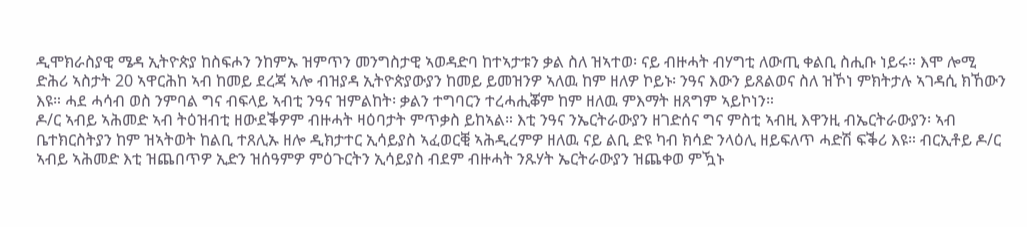ዲሞክራስያዊ ሜዳ ኢትዮጵያ ከስፍሖን ንከምኡ ዝምጥን መንግስታዊ ኣወዳድባ ከተኣታቱን ቃል ስለ ዝኣተወ፡ ናይ ብዙሓት ብሃግቲ ለውጢ ቀልቢ ስሒቡ ነይሩ። እሞ ሎሚ ድሕሪ ኣስታት 20 ኣዋርሕከ ኣብ ከመይ ደረጃ ኣሎ ብዝያዳ ኢትዮጵያውያን ከመይ ይመዝንዎ ኣለዉ ከም ዘለዎ ኮይኑ፡ ንዓና እውን ይጸልወና ስለ ዝኾነ ምክትታሉ ኣገዳሲ ክኸውን እዩ። ሓደ ሓሳብ ወስ ንምባል ግና ብፍላይ ኣብቲ ንዓና ዝምልከት፡ ቃልን ተግባርን ተረሓሒቖም ከም ዘለዉ ምእማት ዘጸግም ኣይኮነን።
ዶ/ር ኣብይ ኣሕመድ ኣብ ትዕዝብቲ ዘውደቕዎም ብዙሓት ዛዕባታት ምጥቃስ ይከኣል። እቲ ንዓና ንኤርትራውያን ዘገድሰና ግና ምስቲ ኣብዚ እዋንዚ ብኤርትራውያን፡ ኣብ ቤተክርስትያን ከም ዝኣትወት ከልቢ ተጸሊኡ ዘሎ ዲክታተር ኢሳይያስ ኣፈወርቒ ኣሕዲረምዎ ዘለዉ ናይ ልቢ ድዩ ካብ ክሳድ ንላዕሊ ዘይፍለጥ ሓድሽ ፍቕሪ እዩ። ብርኢቶይ ዶ/ር ኣብይ ኣሕመድ እቲ ዝጨበጥዎ ኢድን ዝሰዓምዎ ምዕጉርትን ኢሳይያስ ብደም ብዙሓት ንጹሃት ኤርትራውያን ዝጨቀወ ምዃኑ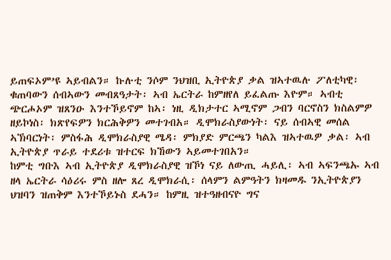ይጠፍኦም’ዩ ኣይብልን። ኩሉቲ ንሶም ንህዝቢ ኢትዮጵያ ቃል ዝኣተዉሉ ፖለቲካዊ፡ ቁጠባውን ሰብኣውን መብጸዓታት፡ ኣብ ኤርትራ ከምዘየለ ይፈልጡ እዮም። ኣብቲ ጭርሖኦም ዝጸንዑ እንተኾይኖም ከኣ፡ ነዚ ዲክታተር ኣሚኖም ጋብን ባርኖስን ክስልምዎ ዘይኮነስ፡ ክጽየፍዎን ክርሕቅዎን መተገብአ። ዲሞክራስያውነት፡ ናይ ሰብኣዊ መሰል ኣኽባርነት፡ ምስፋሕ ዲሞክራስያዊ ሜዳ፡ ምክያድ ምርጫን ካልእ ዝኣተዉዎ ቃል፡ ኣብ ኢትዮጵያ ጥራይ ተደሪቱ ዝተርፍ ክኸውን ኣይመተገበአን።
ከምቲ ግቡእ ኣብ ኢትዮጵያ ዲሞክራስያዊ ዝኾነ ናይ ለውጢ ሓይሊ፡ ኣብ ኣፍንጫኡ ኣብ ዘላ ኤርትራ ሳዕሪሩ ምስ ዘሎ ጸረ ዲሞክራሲ፡ ሰላምን ልምዓትን ክዛመዱ ንኢትዮጵያን ህዝባን ዝጠቅም እንተኾይኑስ ደሓን። ከምዚ ዝተዓዘብናዮ ግና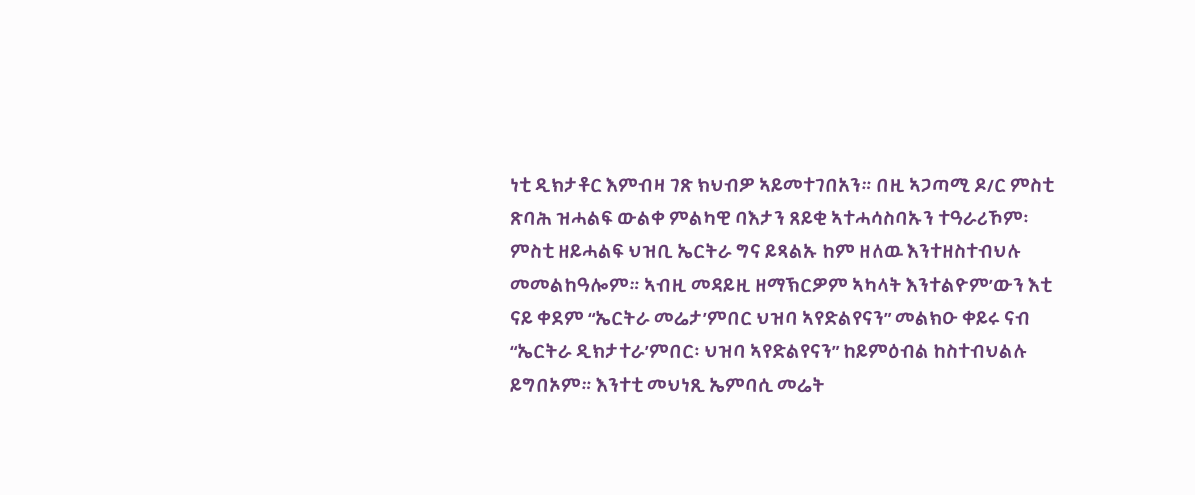ነቲ ዲክታቶር እምብዛ ገጽ ክህብዎ ኣይመተገበአን። በዚ ኣጋጣሚ ዶ/ር ምስቲ ጽባሕ ዝሓልፍ ውልቀ ምልካዊ ባእታን ጸይቂ ኣተሓሳስባኡን ተዓራሪኾም፡ ምስቲ ዘይሓልፍ ህዝቢ ኤርትራ ግና ይጻልኡ ከም ዘለዉ እንተዘስተብህሉ መመልከዓሎም። ኣብዚ መዳይዚ ዘማኽርዎም ኣካላት እንተልዮም’ውን እቲ ናይ ቀደም “ኤርትራ መሬታ’ምበር ህዝባ ኣየድልየናን” መልክዑ ቀይሩ ናብ “ኤርትራ ዲክታተራ’ምበር፡ ህዝባ ኣየድልየናን” ከይምዕብል ከስተብህልሉ ይግበኦም። እንተቲ መህነጺ ኤምባሲ መሬት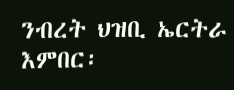ንብረት ህዝቢ ኤርትራ እምበር፡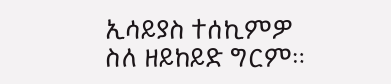ኢሳይያስ ተሰኪምዎ ስለ ዘይከይድ ግርም።